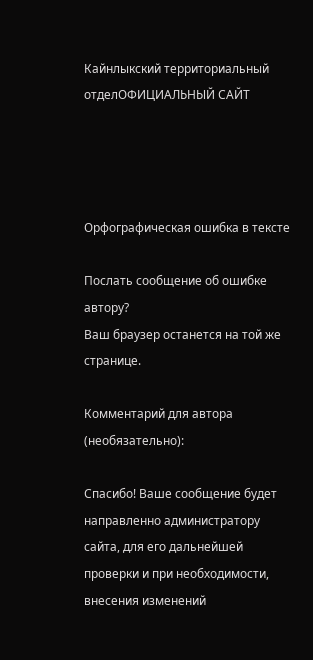Кайнлыкский территориальный отделОФИЦИАЛЬНЫЙ САЙТ




Орфографическая ошибка в тексте

Послать сообщение об ошибке автору?
Ваш браузер останется на той же странице.

Комментарий для автора (необязательно):

Спасибо! Ваше сообщение будет направленно администратору сайта, для его дальнейшей проверки и при необходимости, внесения изменений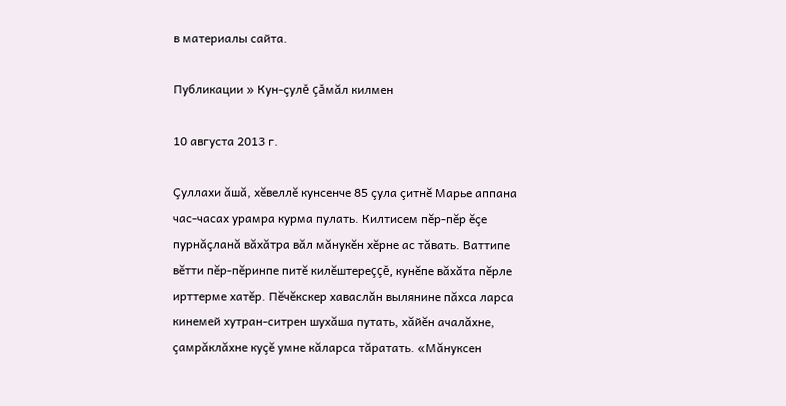в материалы сайта.

Публикации » Кун-çулĕ çăмăл килмен

10 августа 2013 г.

Çуллахи ăшă, хĕвеллĕ кунсенче 85 çула çитнĕ Марье аппана час-часах урамра курма пулать. Килтисем пĕр-пĕр ĕçе пурнăçланă вăхăтра вăл мăнукĕн хĕрне ас тăвать. Ваттипе вĕтти пĕр-пĕринпе питĕ килĕштереççĕ, кунĕпе вăхăта пĕрле ирттерме хатĕр. Пĕчĕкскер хаваслăн вылянине пăхса ларса кинемей хутран-ситрен шухăша путать, хăйĕн ачалăхне, çамрăклăхне куçĕ умне кăларса тăратать. «Мăнуксен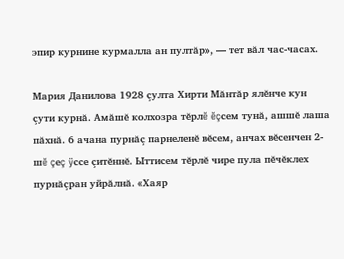эпир курнине курмалла ан пултăр», — тет вăл час-часах.

Мария Данилова 1928 çулта Хирти Мăнтăр ялĕнче кун çути курнă. Амăшĕ колхозра тĕрлĕ ĕçсем тунă, ашшĕ лаша пăхнă. 6 ачана пурнăç парнеленĕ вĕсем, анчах вĕсенчен 2-шĕ çеç ÿссе çитĕннĕ. Ыттисем тĕрлĕ чире пула пĕчĕклех пурнăçран уйрăлнă. «Хаяр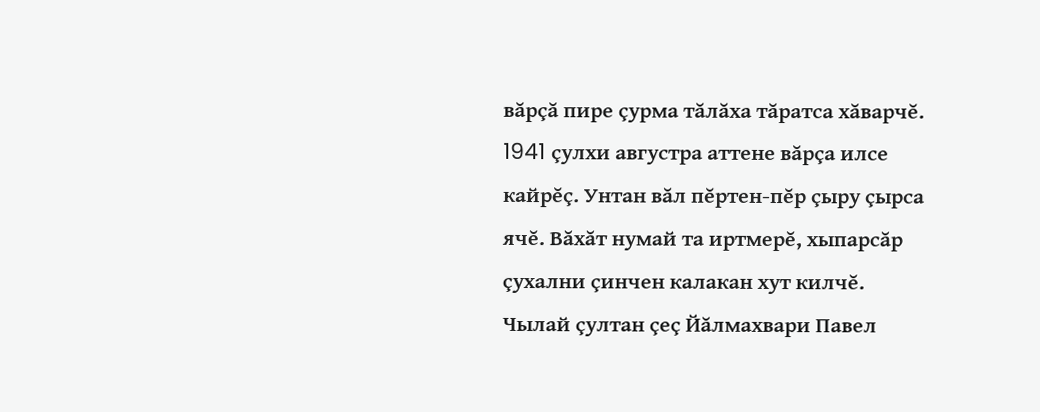вăрçă пире çурма тăлăха тăратса хăварчĕ. 1941 çулхи августра аттене вăрçа илсе кайрĕç. Унтан вăл пĕртен-пĕр çыру çырса ячĕ. Вăхăт нумай та иртмерĕ, хыпарсăр çухални çинчен калакан хут килчĕ. Чылай çултан çеç Йăлмахвари Павел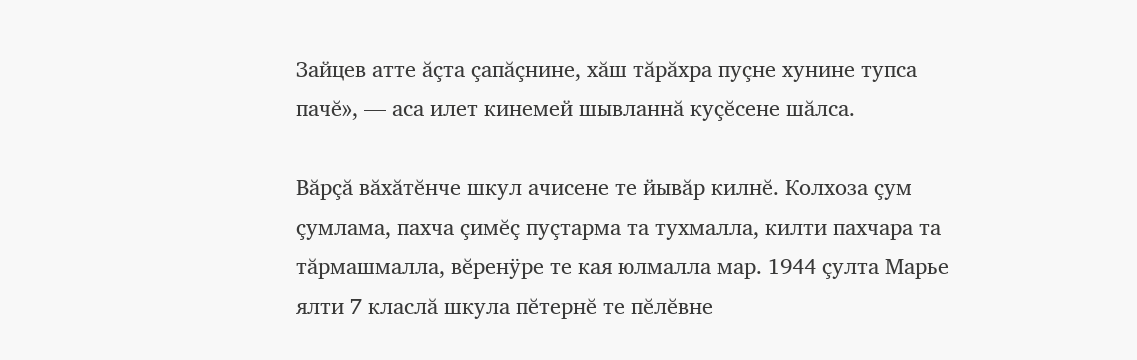Зайцев атте ăçта çапăçнине, хăш тăрăхра пуçне хунине тупса пачĕ», — аса илет кинемей шывланнă куçĕсене шăлса.

Вăрçă вăхăтĕнче шкул ачисене те йывăр килнĕ. Колхоза çум çумлама, пахча çимĕç пуçтарма та тухмалла, килти пахчара та тăрмашмалла, вĕренÿре те кая юлмалла мар. 1944 çулта Марье ялти 7 класлă шкула пĕтернĕ те пĕлĕвне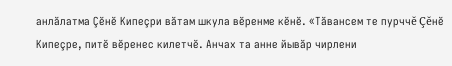анлăлатма Çĕнĕ Кипеçри вăтам шкула вĕренме кĕнĕ. «Тăвансем те пурччĕ Çĕнĕ Кипеçре, питĕ вĕренес килетчĕ. Анчах та анне йывăр чирлени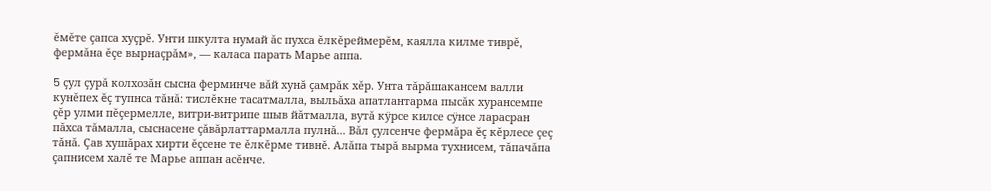ĕмĕте çапса хуçрĕ. Унти шкулта нумай ăс пухса ĕлкĕреймерĕм, каялла килме тиврĕ, фермăна ĕçе вырнаçрăм», — каласа парать Марье аппа.

5 çул çурă колхозăн сысна ферминче вăй хунă çамрăк хĕр. Унта тăрăшакансем валли кунĕпех ĕç тупнса тăнă: тислĕкне тасатмалла, выльăха апатлантарма пысăк хурансемпе çĕр улми пĕçермелле, витри-витрипе шыв йăтмалла, вутă кÿрсе килсе сÿнсе ларасран пăхса тăмалла, сыснасене çăвăрлаттармалла пулнă... Вăл çулсенче фермăра ĕç кĕрлесе çеç тăнă. Çав хушăрах хирти ĕçсене те ĕлкĕрме тивнĕ. Алăпа тырă вырма тухнисем, тăпачăпа çапнисем халĕ те Марье аппан асĕнче.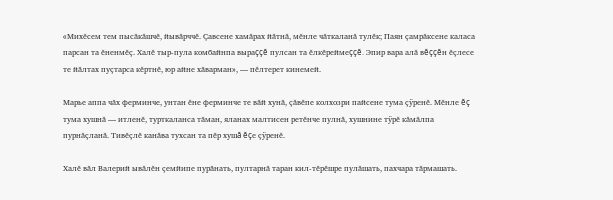«Михĕсем тем пысăкăшчĕ, йывăрччĕ. Çавсене хамăрах йăтнă, мĕнле чăткаланă тулĕк; Паян çамрăксене каласа парсан та ĕненмĕç. Халĕ тыр-пула комбайнпа выраççĕ пулсан та ĕлкĕреймеççĕ. Эпир вара алă вĕççĕн ĕçлесе те йăлтах пуçтарса кĕртнĕ, юр айне хăварман», — пĕлтерет кинемей.

Марье аппа чăх ферминче, унтан ĕне ферминче те вăй хунă, çăвĕпе колхозри пайсене тума çÿренĕ. Мĕнле ĕç тума хушнă — итленĕ, турткаланса тăман, яланах малтисен ретĕнче пулнă, хушнине тÿрĕ кăмăлпа пурнăçланă. Тивĕçлĕ канăва тухсан та пĕр хушă ĕçе çÿренĕ.

Халĕ вăл Валерий ывăлĕн çемйипе пурăнать, пултарнă таран кил-тĕрĕшре пулăшать, пахчара тăрмашать.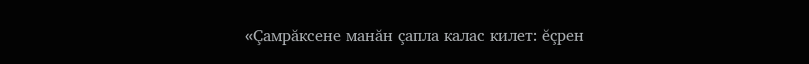«Çамрăксене манăн çапла калас килет: ĕçрен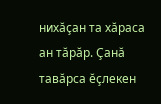нихăçан та хăраса ан тăрăр. Çанă тавăрса ĕçлекен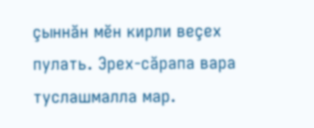çыннăн мĕн кирли веçех пулать. Эрех-сăрапа вара туслашмалла мар.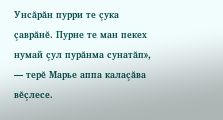Унсăрăн пурри те çука çаврăнĕ. Пурне те ман пекех нумай çул пурăнма сунатăп», — терĕ Марье аппа калаçăва вĕçлесе.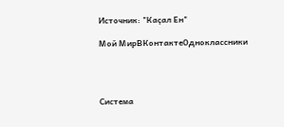Источник: "Каçал Ен"

Мой МирВКонтактеОдноклассники




Система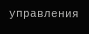управления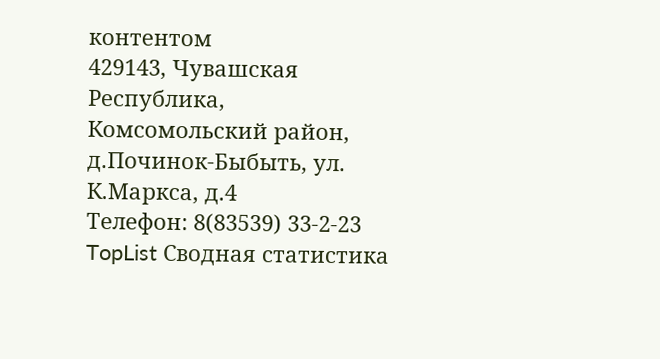контентом
429143, Чувашская Республика, Комсомольский район, д.Починок-Быбыть, ул. К.Маркса, д.4
Телефон: 8(83539) 33-2-23
TopList Сводная статистика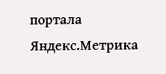портала Яндекс.Метрика